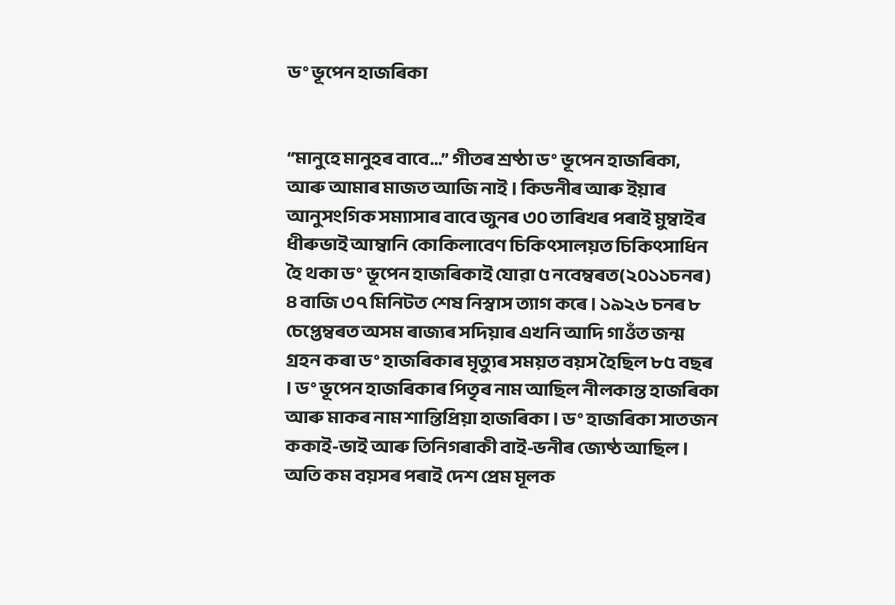ড° ভূপেন হাজৰিকা


“মানুহে মানুহৰ বাবে…” গীতৰ শ্ৰষ্ঠা ড° ভূপেন হাজৰিকা, আৰু আমাৰ মাজত আজি নাই । কিডনীৰ আৰু ইয়াৰ আনুসংগিক সম্যাসাৰ বাবে জুনৰ ৩০ তাৰিখৰ পৰাই মুম্বাইৰ ধীৰুভাই আম্বানি কোকিলাবেণ চিকিৎসালয়ত চিকিৎসাধিন হৈ থকা ড° ভূপেন হাজৰিকাই যোৱা ৫ নবেম্বৰত(২০১১চনৰ) ৪ বাজি ৩৭ মিনিটত শেষ নিস্বাস ত্যাগ কৰে । ১৯২৬ চনৰ ৮ চেপ্তেম্বৰত অসম ৰাজ্যৰ সদিয়াৰ এখনি আদি গাওঁত জন্ম গ্ৰহন কৰা ড° হাজৰিকাৰ মৃত্যুৰ সময়ত বয়স হৈছিল ৮৫ বছৰ । ড° ভূপেন হাজৰিকাৰ পিতৃৰ নাম আছিল নীলকান্ত হাজৰিকা আৰু মাকৰ নাম শান্তিপ্ৰিয়া হাজৰিকা । ড° হাজৰিকা সাতজন ককাই-ভাই আৰু তিনিগৰাকী বাই-ভনীৰ জ্যেষ্ঠ আছিল ।
অতি কম বয়সৰ পৰাই দেশ প্ৰেম মূলক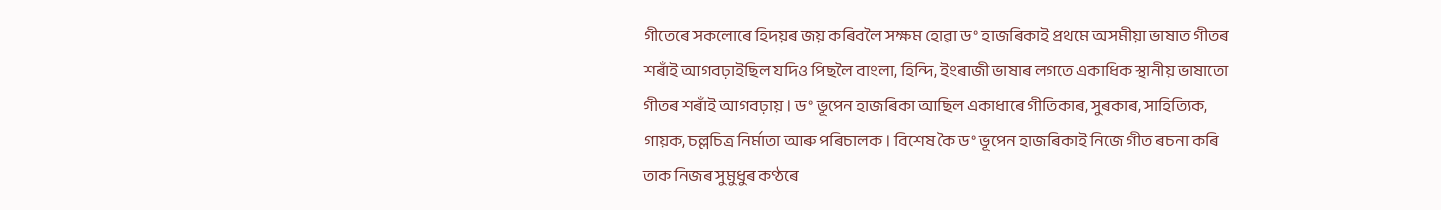গীতেৰে সকলোৰে হিদয়ৰ জয় কৰিবলৈ সক্ষম হোৱা ড° হাজৰিকাই প্ৰথমে অসমীয়া ভাষাত গীতৰ শৰাঁই আগবঢ়াইছিল যদিও পিছলৈ বাংলা, হিন্দি, ইংৰাজী ভাষাৰ লগতে একাধিক স্থানীয় ভাষাতো গীতৰ শৰাঁই আগবঢ়ায় । ড° ভূপেন হাজৰিকা আছিল একাধাৰে গীতিকাৰ, সুৰকাৰ, সাহিত্যিক, গায়ক, চল্লচিত্ৰ নিৰ্মাতা আৰু পৰিচালক । বিশেষ কৈ ড° ভূপেন হাজৰিকাই নিজে গীত ৰচনা কৰি তাক নিজৰ সুমুধুৰ কণ্ঠৰে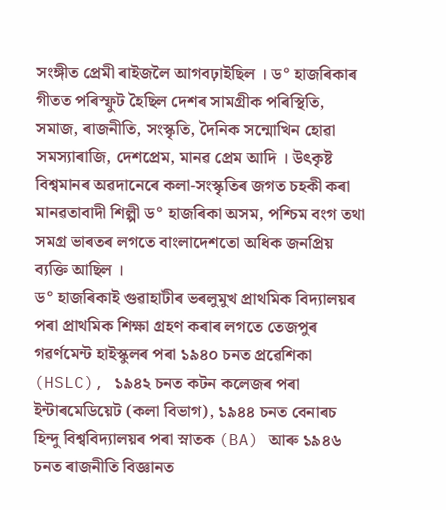সংঙ্গীত প্ৰেমী ৰাইজলৈ আগবঢ়াইছিল । ড° হাজৰিকাৰ গীতত পৰিস্ফুট হৈছিল দেশৰ সামগ্ৰীক পৰিস্থিতি, সমাজ, ৰাজনীতি, সংস্কৃতি, দৈনিক সন্মোখিন হোৱা সমস্যাৰাজি, দেশপ্ৰেম, মানৱ প্ৰেম আদি । উৎকৃষ্ট বিশ্বমানৰ অৱদানেৰে কলা-সংস্কৃতিৰ জগত চহকী কৰা মানৱতাবাদী শিল্পী ড° হাজৰিকা অসম, পশ্চিম বংগ তথা সমগ্ৰ ভাৰতৰ লগতে বাংলাদেশতো অধিক জনপ্ৰিয় ব্যক্তি আছিল ।
ড° হাজৰিকাই গুৱাহাটীৰ ভৰলুমুখ প্ৰাথমিক বিদ্যালয়ৰ পৰা প্ৰাথমিক শিক্ষা গ্ৰহণ কৰাৰ লগতে তেজপুৰ গৱৰ্ণমেন্ট হাইস্কুলৰ পৰা ১৯৪০ চনত প্ৰৱেশিকা (HSLC), ১৯৪২ চনত কটন কলেজৰ পৰা ইন্টাৰমেডিয়েট (কলা বিভাগ), ১৯৪৪ চনত বেনাৰচ হিন্দু বিশ্ববিদ্যালয়ৰ পৰা স্নাতক (BA) আৰু ১৯৪৬ চনত ৰাজনীতি বিজ্ঞানত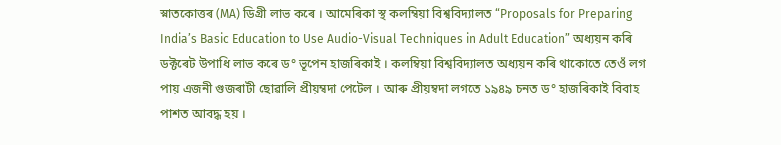স্নাতকোত্তৰ (MA) ডিগ্ৰী লাভ কৰে । আমেৰিকা স্থ কলম্বিয়া বিশ্ববিদ্যালত “Proposals for Preparing India’s Basic Education to Use Audio-Visual Techniques in Adult Education” অধ্যয়ন কৰি ডক্টৰেট উপাধি লাভ কৰে ড° ভূপেন হাজৰিকাই । কলম্বিয়া বিশ্ববিদ্যালত অধ্যয়ন কৰি থাকোতে তেওঁ লগ পায় এজনী গুজৰাটী ছোৱালি প্ৰীয়ম্বদা পেটেল । আৰু প্ৰীয়ম্বদা লগতে ১৯৪৯ চনত ড° হাজৰিকাই বিবাহ পাশত আবদ্ধ হয় ।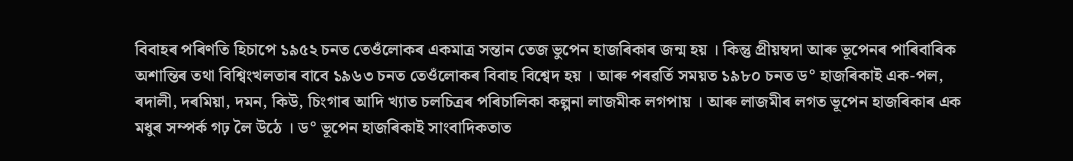বিবাহৰ পৰিণতি হিচাপে ১৯৫২ চনত তেওঁলোকৰ একমাত্ৰ সন্তান তেজ ভুপেন হাজৰিকাৰ জন্ম হয় । কিন্তু প্ৰীয়ম্বদা আৰু ভূপেনৰ পাৰিবাৰিক অশান্তিৰ তথা বিশ্বিংখলতাৰ বাবে ১৯৬৩ চনত তেওঁলোকৰ বিবাহ বিশ্বেদ হয় । আৰু পৰৱৰ্তি সময়ত ১৯৮০ চনত ড° হাজৰিকাই এক-পল, ৰদালী, দৰমিয়া, দমন, কিউ, চিংগাৰ আদি খ্যাত চলচিত্রৰ পৰিচালিকা কল্পনা লাজমীক লগপায় । আৰু লাজমীৰ লগত ভূপেন হাজৰিকাৰ এক মধুৰ সম্পৰ্ক গঢ় লৈ উঠে । ড° ভূপেন হাজৰিকাই সাংবাদিকতাত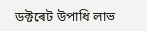ডক্টৰেট উপাধি লাভ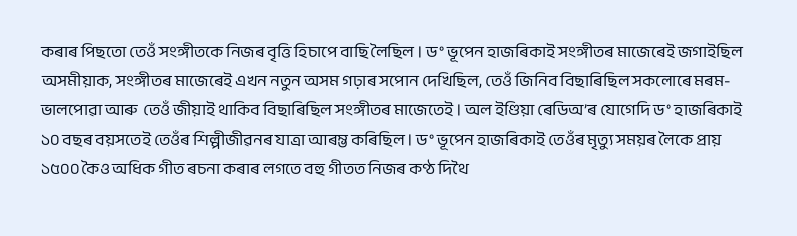কৰাৰ পিছতো তেওঁ সংঙ্গীতকে নিজৰ বৃত্তি হিচাপে বাছি লৈছিল । ড° ভূপেন হাজৰিকাই সংঙ্গীতৰ মাজেৰেই জগাইছিল অসমীয়াক, সংঙ্গীতৰ মাজেৰেই এখন নতুন অসম গঢ়াৰ সপোন দেখিছিল, তেওঁ জিনিব বিছাৰিছিল সকলোৰে মৰম-ভালপোৱা আৰু  তেওঁ জীয়াই থাকিব বিছাৰিছিল সংঙ্গীতৰ মাজেতেই । অল ইণ্ডিয়া ৰেডিঅ’ৰ যোগেদি ড° হাজৰিকাই ১০ বছৰ বয়সতেই তেওঁৰ শিল্পীজীৱনৰ যাত্ৰা আৰম্ভ কৰিছিল । ড° ভূপেন হাজৰিকাই তেওঁৰ মৃত্যু সময়ৰ লৈকে প্ৰায় ১৫০০ কৈও অধিক গীত ৰচনা কৰাৰ লগতে বহু গীতত নিজৰ কণ্ঠ দিথৈ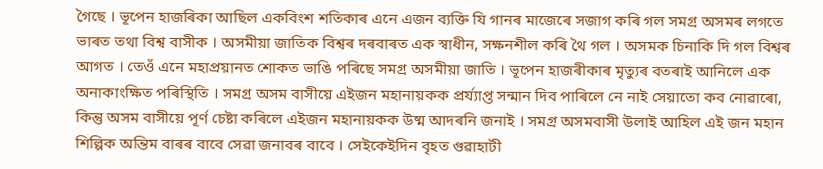গৈছে । ভূপেন হাজৰিকা আছিল একবিংশ শতিকাৰ এনে এজন ব্যক্তি যি গানৰ মাজেৰে সজাগ কৰি গল সমগ্ৰ অসমৰ লগতে ভাৰত তথা বিশ্ব বাসীক । অসমীয়া জাতিক বিশ্বৰ দৰবাৰত এক স্বাধীন, সক্ষনশীল কৰি থৈ গল । অসমক চিনাকি দি গল বিশ্বৰ আগত । তেওঁ এনে মহাপ্ৰয়ানত শোকত ভাঙি পৰিছে সমগ্ৰ অসমীয়া জাতি । ভূপেন হাজৰীকাৰ মৃত্যুৰ বতৰাই আনিলে এক অনাকাংক্ষিত পৰিস্থিতি । সমগ্ৰ অসম বাসীয়ে এইজন মহানায়কক প্ৰৰ্য্যাপ্ত সন্মান দিব পাৰিলে নে নাই সেয়াতো কব নোৱাৰো, কিন্তু অসম বাসীয়ে পূৰ্ণ চেষ্টা কৰিলে এইজন মহানায়কক উষ্ম আদৰনি জনাই । সমগ্ৰ অসমবাসী উলাই আহিল এই জন মহান শিল্পিক অন্তিম বাৰৰ বাবে সেৱা জনাবৰ বাবে । সেইকেইদিন বৃহত গুৱাহাটী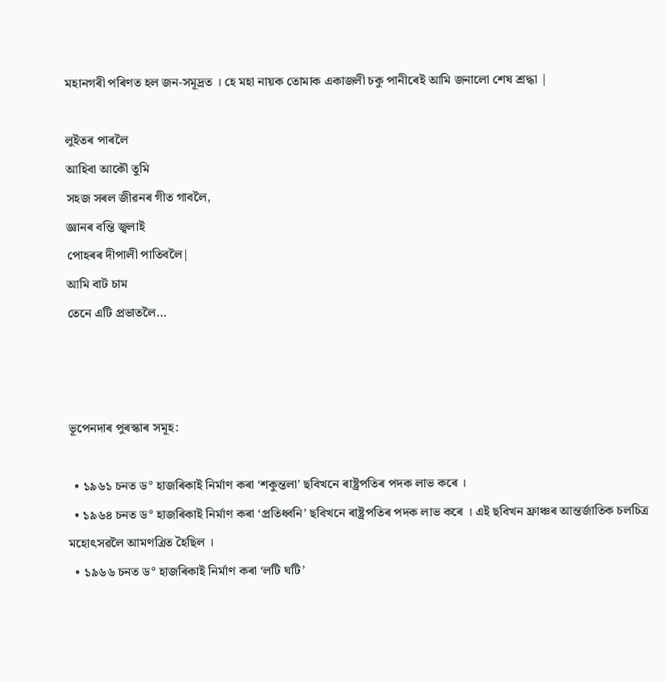মহানগৰী পৰিণত হল জন-সমূদ্ৰত । হে মহা নায়ক তোমাক একাজলী চকু পানীৰেই আমি জনালো শেষ শ্ৰদ্ধা |

লুইতৰ পাৰলৈ
আহিবা আকৌ তুমি
সহজ সৰল জীৱনৰ গীত গাবলৈ,
জ্ঞানৰ বন্তি জ্বলাই
পোহৰৰ দীপালী পাতিবলৈ|
আমি বাট চাম
তেনে এটি প্ৰভাতলৈ…



ভূপেনদাৰ পুৰস্কাৰ সমূহ:

  • ১৯৬১ চনত ড° হাজৰিকাই নিৰ্মাণ কৰা ‘শকুন্তলা’ ছবিখনে ৰাষ্ট্ৰপতিৰ পদক লাভ কৰে ।
  • ১৯৬৪ চনত ড° হাজৰিকাই নিৰ্মাণ কৰা ‘প্ৰতিধ্বনি’ ছবিখনে ৰাষ্ট্ৰপতিৰ পদক লাভ কৰে । এই ছবিখন ফ্ৰাঞ্চৰ আন্তৰ্জাতিক চলচিত্ৰ মহোৎসৱলৈ আমণত্ৰিত হৈছিল ।
  • ১৯৬৬ চনত ড° হাজৰিকাই নিৰ্মাণ কৰা ‘লটি ঘটি’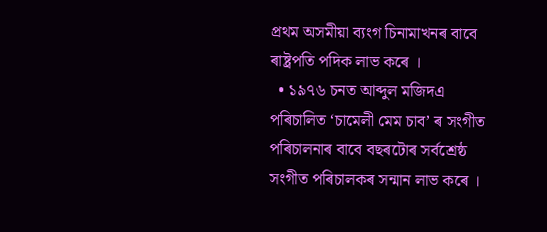প্ৰথম অসমীয়া ব্যংগ চিনামাখনৰ বাবে ৰাষ্ট্ৰপতি পদিক লাভ কৰে ।
  • ১৯৭৬ চনত আব্দুল মজিদএ পৰিচালিত ‘চামেলী মেম চাব’ ৰ সংগীত পৰিচালনাৰ বাবে বছৰটোৰ সৰ্বশ্ৰেষ্ঠ সংগীত পৰিচালকৰ সন্মান লাভ কৰে ।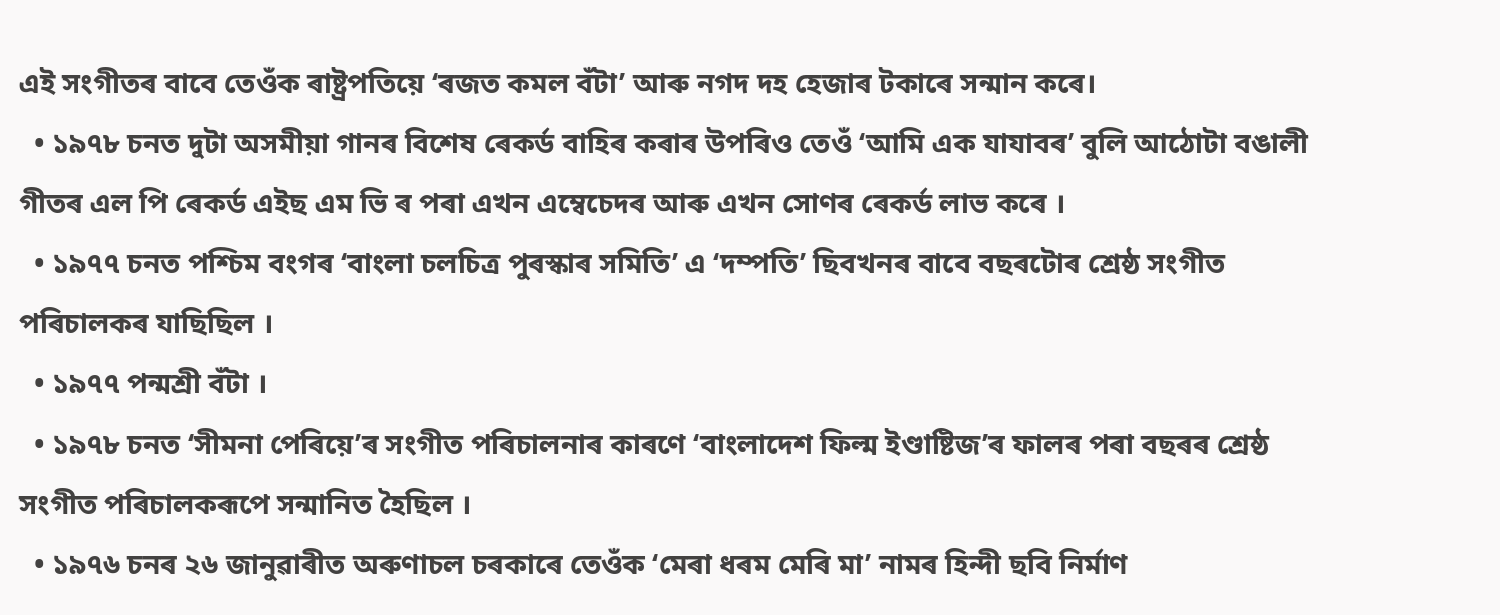এই সংগীতৰ বাবে তেওঁক ৰাষ্ট্ৰপতিয়ে ‘ৰজত কমল বঁটা’ আৰু নগদ দহ হেজাৰ টকাৰে সন্মান কৰে।
  • ১৯৭৮ চনত দুটা অসমীয়া গানৰ বিশেষ ৰেকৰ্ড বাহিৰ কৰাৰ উপৰিও তেওঁ ‘আমি এক যাযাবৰ’ বুলি আঠোটা বঙালী গীতৰ এল পি ৰেকৰ্ড এইছ এম ভি ৰ পৰা এখন এম্বেচেদৰ আৰু এখন সোণৰ ৰেকৰ্ড লাভ কৰে ।
  • ১৯৭৭ চনত পশ্চিম বংগৰ ‘বাংলা চলচিত্ৰ পুৰস্কাৰ সমিতি’ এ ‘দম্পতি’ ছিবখনৰ বাবে বছৰটোৰ শ্ৰেষ্ঠ সংগীত পৰিচালকৰ যাছিছিল ।
  • ১৯৭৭ পন্মশ্রী বঁটা ।
  • ১৯৭৮ চনত ‘সীমনা পেৰিয়ে’ৰ সংগীত পৰিচালনাৰ কাৰণে ‘বাংলাদেশ ফিল্ম ইণ্ডাষ্টিজ’ৰ ফালৰ পৰা বছৰৰ শ্ৰেষ্ঠ সংগীত পৰিচালকৰূপে সন্মানিত হৈছিল ।
  • ১৯৭৬ চনৰ ২৬ জানুৱাৰীত অৰুণাচল চৰকাৰে তেওঁক ‘মেৰা ধৰম মেৰি মা’ নামৰ হিন্দী ছবি নিৰ্মাণ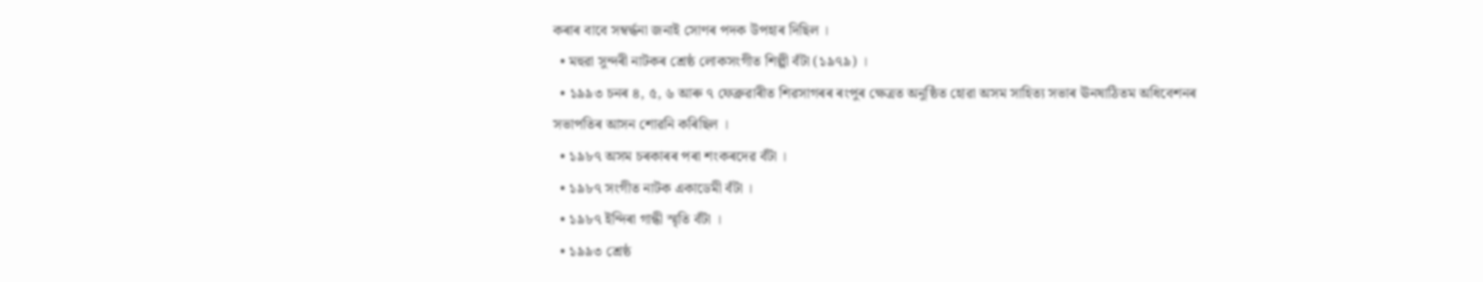কৰাৰ বাবে সম্বৰ্দ্ধনা জনাই সোণৰ পদক উপহাৰ দিছিল ।
  • মহুৱা সুন্দৰী নাটকৰ শ্রেষ্ঠ লোকসংগীত শিল্পী বঁটা (১৯৭৯) ।
  • ১৯৯৩ চনৰ ৪, ৫, ৬ আৰু ৭ ফেব্ৰুৱাৰীত শিৱসাগৰৰ ৰংপুৰ ক্ষেত্ৰত অনুষ্ঠিত হোৱা অসম সাহিত্য সভাৰ ঊনষাঠিতম অধিবেশনৰ সভাপতিৰ আসন শোৱনি কৰিছিল ।
  • ১৯৮৭ অসম চৰকাৰৰ পৰা শংকৰদেৱ বঁটা ।
  • ১৯৮৭ সংগীত নাটক একাডেমী বঁটা ।
  • ১৯৮৭ ইন্দিৰা গান্ধী স্মৃতি বঁটা ।
  • ১৯৯৩ শ্রেষ্ঠ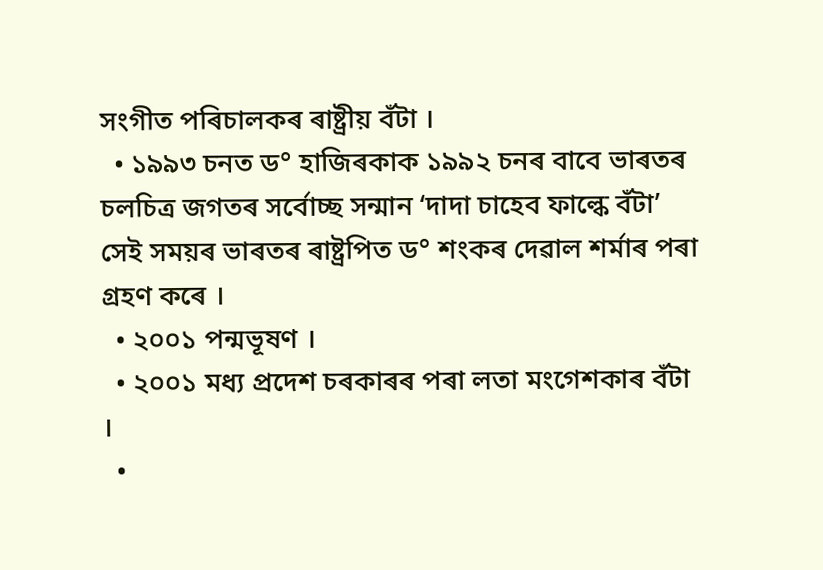সংগীত পৰিচালকৰ ৰাষ্ট্রীয় বঁটা ।
  • ১৯৯৩ চনত ড° হাজিৰকাক ১৯৯২ চনৰ বাবে ভাৰতৰ চলচিত্ৰ জগতৰ সৰ্বোচ্ছ সন্মান ‘দাদা চাহেব ফাল্কে বঁটা’ সেই সময়ৰ ভাৰতৰ ৰাষ্ট্ৰপিত ড° শংকৰ দেৱাল শৰ্মাৰ পৰা গ্ৰহণ কৰে ।
  • ২০০১ পন্মভূষণ ।
  • ২০০১ মধ্য প্রদেশ চৰকাৰৰ পৰা লতা মংগেশকাৰ বঁটা ।
  •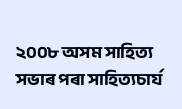২০০৮ অসম সাহিত্য সভাৰ পৰা সাহিত্যচার্য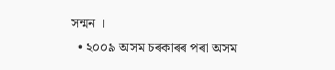সন্মন ।
  • ২০০৯ অসম চৰকাৰৰ পৰা অসম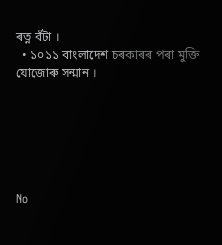ৰত্ন বঁটা ।
  • ১০১১ বাংলাদেশ চৰকাৰৰ পৰা মুক্তি যোজোৰু সন্মান ।






No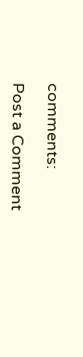comments:

Post a Comment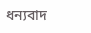ধন্যবাদ